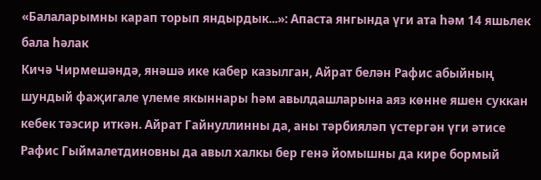«Балаларымны карап торып яндырдык...»: Апаста янгында үги ата һәм 14 яшьлек бала һәлак
Кичә Чирмешәндә, янәшә ике кабер казылган, Айрат белән Рафис абыйның шундый фаҗигале үлеме якыннары һәм авылдашларына аяз көнне яшен суккан кебек тәэсир иткән. Айрат Гайнуллинны да, аны тәрбияләп үстергән үги әтисе Рафис Гыймалетдиновны да авыл халкы бер генә йомышны да кире бормый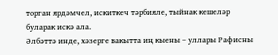торган ярдәмчел, искиткеч тәрбияле, тыйнак кешеләр буларак искә ала.
Әлбәттә инде, хәзерге вакытта иң кыены – уллары Рафисны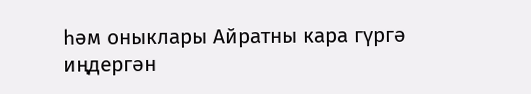һәм оныклары Айратны кара гүргә иңдергән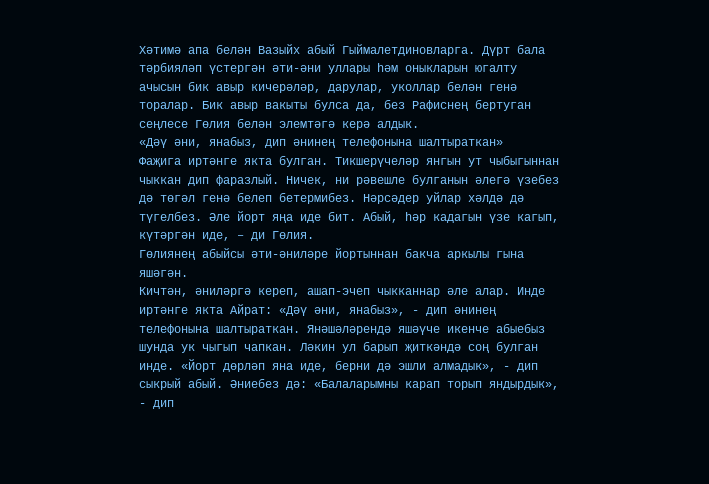Хәтимә апа белән Вазыйх абый Гыймалетдиновларга. Дүрт бала тәрбияләп үстергән әти-әни уллары һәм оныкларын югалту ачысын бик авыр кичерәләр, дарулар, уколлар белән генә торалар. Бик авыр вакыты булса да, без Рафиснең бертуган сеңлесе Гөлия белән элемтәгә керә алдык.
«Дәү әни, янабыз, дип әнинең телефонына шалтыраткан»
Фаҗига иртәнге якта булган. Тикшерүчеләр янгын ут чыбыгыннан чыккан дип фаразлый. Ничек, ни рәвешле булганын әлегә үзебез дә төгәл генә белеп бетермибез. Нәрсәдер уйлар хәлдә дә түгелбез. Әле йорт яңа иде бит. Абый, һәр кадагын үзе кагып, күтәргән иде, – ди Гөлия.
Гөлиянең абыйсы әти-әниләре йортыннан бакча аркылы гына яшәгән.
Кичтән, әниләргә кереп, ашап-эчеп чыкканнар әле алар. Инде иртәнге якта Айрат: «Дәү әни, янабыз», - дип әнинең телефонына шалтыраткан. Янәшәләрендә яшәүче икенче абыебыз шунда ук чыгып чапкан. Ләкин ул барып җиткәндә соң булган инде. «Йорт дөрләп яна иде, берни дә эшли алмадык», - дип сыкрый абый. Әниебез дә: «Балаларымны карап торып яндырдык», - дип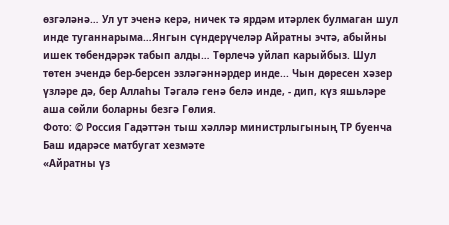өзгәләнә… Ул ут эченә керә, ничек тә ярдәм итәрлек булмаган шул инде туганнарыма…Янгын сүндерүчеләр Айратны эчтә, абыйны ишек төбендәрәк табып алды… Төрлечә уйлап карыйбыз. Шул төтен эчендә бер-берсен эзләгәннәрдер инде... Чын дөресен хәзер үзләре дә, бер Аллаһы Тәгалә генә белә инде, - дип, күз яшьләре аша сөйли боларны безгә Гөлия.
Фото: © Россия Гадәттән тыш хәлләр министрлыгының ТР буенча Баш идарәсе матбугат хезмәте
«Айратны үз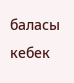баласы кебек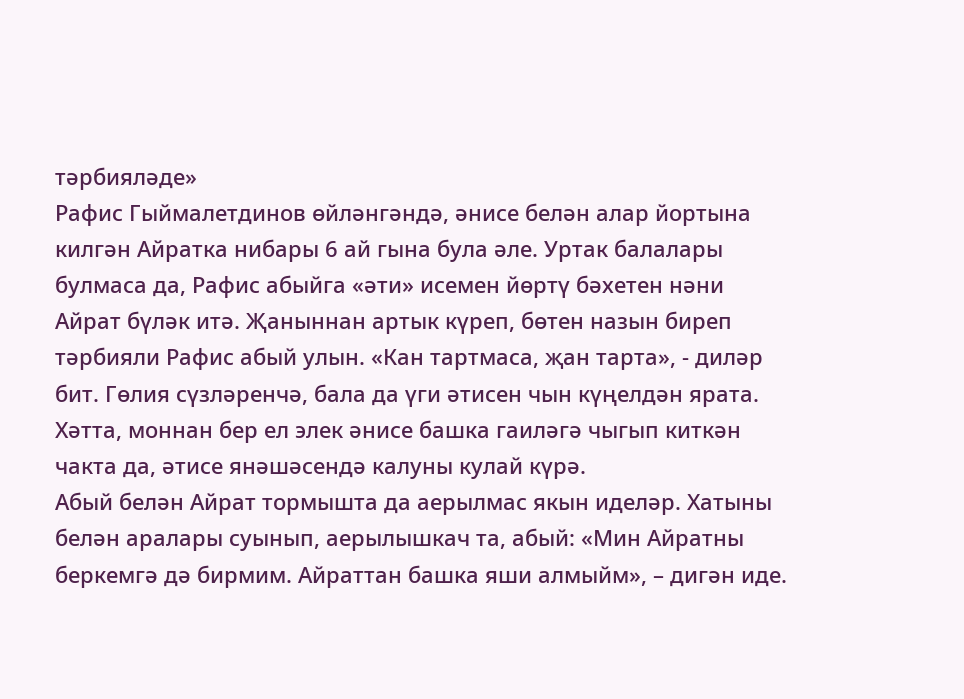тәрбияләде»
Рафис Гыймалетдинов өйләнгәндә, әнисе белән алар йортына килгән Айратка нибары 6 ай гына була әле. Уртак балалары булмаса да, Рафис абыйга «әти» исемен йөртү бәхетен нәни Айрат бүләк итә. Җаныннан артык күреп, бөтен назын биреп тәрбияли Рафис абый улын. «Кан тартмаса, җан тарта», - диләр бит. Гөлия сүзләренчә, бала да үги әтисен чын күңелдән ярата. Хәтта, моннан бер ел элек әнисе башка гаиләгә чыгып киткән чакта да, әтисе янәшәсендә калуны кулай күрә.
Абый белән Айрат тормышта да аерылмас якын иделәр. Хатыны белән аралары суынып, аерылышкач та, абый: «Мин Айратны беркемгә дә бирмим. Айраттан башка яши алмыйм», – дигән иде.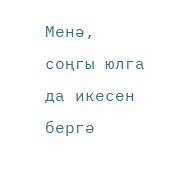Менә, соңгы юлга да икесен бергә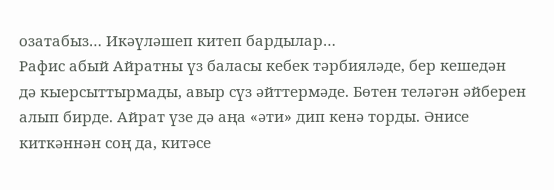озатабыз… Икәүләшеп китеп бардылар…
Рафис абый Айратны үз баласы кебек тәрбияләде, бер кешедән дә кыерсыттырмады, авыр сүз әйттермәде. Бөтен теләгән әйберен алып бирде. Айрат үзе дә аңа «әти» дип кенә торды. Әнисе киткәннән соң да, китәсе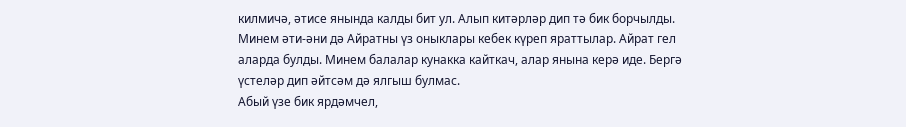килмичә, әтисе янында калды бит ул. Алып китәрләр дип тә бик борчылды. Минем әти-әни дә Айратны үз оныклары кебек күреп яраттылар. Айрат гел аларда булды. Минем балалар кунакка кайткач, алар янына керә иде. Бергә үстеләр дип әйтсәм дә ялгыш булмас.
Абый үзе бик ярдәмчел,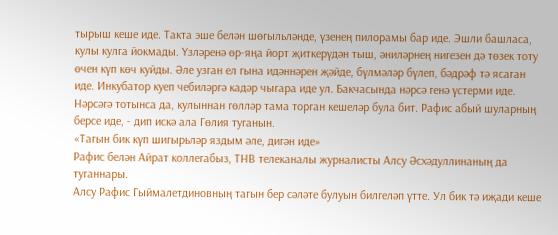тырыш кеше иде. Такта эше белән шөгыльләнде, үзенең пилорамы бар иде. Эшли башласа, кулы кулга йокмады. Үзләренә өр-яңа йорт җиткерүдән тыш, әниләрнең нигезен дә төзек тоту өчен күп көч куйды. Әле узган ел гына идәннәрен җәйде, бүлмәләр бүлеп, бәдрәф тә ясаган иде. Инкубатор куеп чебиләргә кадәр чыгара иде ул. Бакчасында нәрсә генә үстерми иде. Нәрсәгә тотынса да, кулыннан гөлләр тама торган кешеләр була бит. Рафис абый шуларның берсе иде, - дип искә ала Гөлия туганын.
«Тагын бик күп шигырьләр яздым әле, дигән иде»
Рафис белән Айрат коллегабыз, ТНВ телеканалы журналисты Алсу Әсхәдуллинаның да туганнары.
Алсу Рафис Гыймалетдиновның тагын бер сәләте булуын билгеләп үтте. Ул бик тә иҗади кеше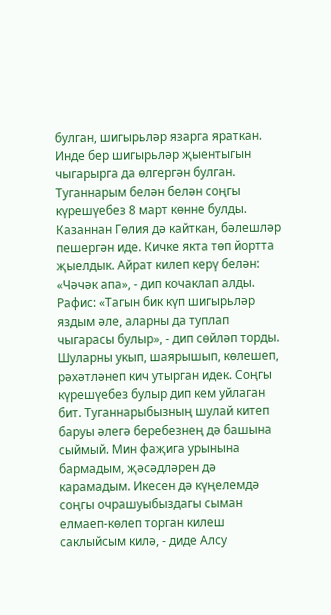булган, шигырьләр язарга яраткан. Инде бер шигырьләр җыентыгын чыгарырга да өлгергән булган.
Туганнарым белән белән соңгы күрешүебез 8 март көнне булды. Казаннан Гөлия дә кайткан, бәлешләр пешергән иде. Кичке якта төп йортта җыелдык. Айрат килеп керү белән: «Чәчәк апа», - дип кочаклап алды. Рафис: «Тагын бик күп шигырьләр яздым әле, аларны да туплап чыгарасы булыр», - дип сөйләп торды. Шуларны укып, шаярышып, көлешеп, рәхәтләнеп кич утырган идек. Соңгы күрешүебез булыр дип кем уйлаган бит. Туганнарыбызның шулай китеп баруы әлегә беребезнең дә башына сыймый. Мин фаҗига урынына бармадым, җәсәдләрен дә карамадым. Икесен дә күңелемдә соңгы очрашуыбыздагы сыман елмаеп-көлеп торган килеш саклыйсым килә, - диде Алсу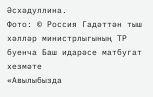Әсхәдуллина.
Фото: © Россия Гадәттән тыш хәлләр министрлыгының ТР буенча Баш идарәсе матбугат хезмәте
«Авылыбызда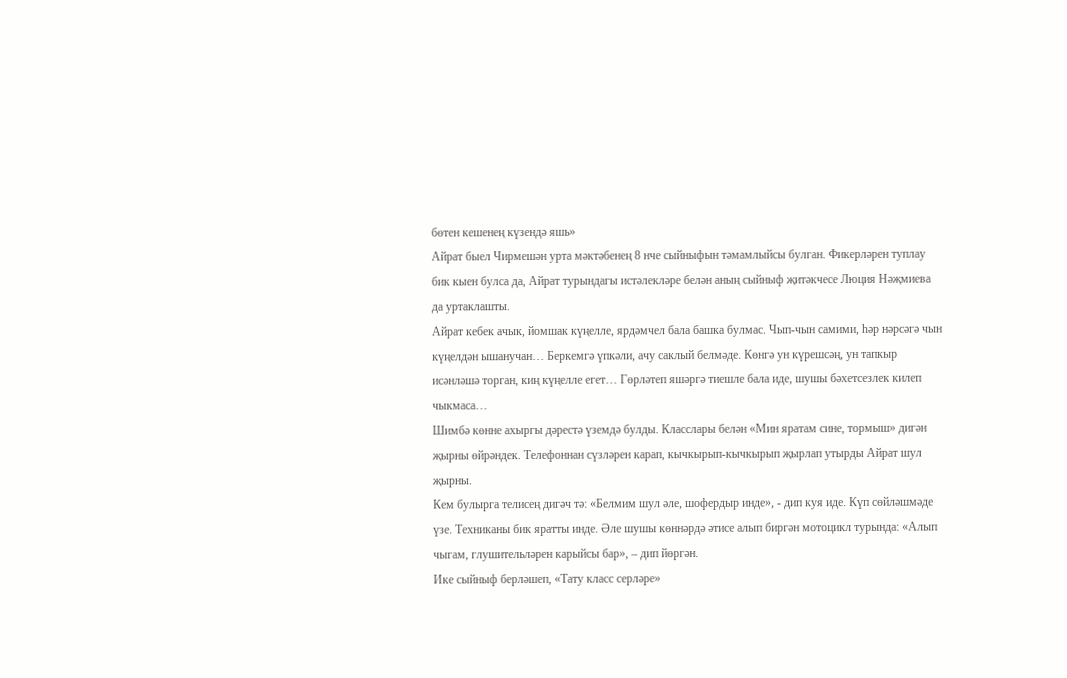бөтен кешенең күзендә яшь»
Айрат быел Чирмешән урта мәктәбенең 8 нче сыйныфын тәмамлыйсы булган. Фикерләрен туплау бик кыен булса да, Айрат турындагы истәлекләре белән аның сыйныф җитәкчесе Люция Нәҗмиева да уртаклашты.
Айрат кебек ачык, йомшак күңелле, ярдәмчел бала башка булмас. Чып-чын самими, һәр нәрсәгә чын күңелдән ышанучан… Беркемгә үпкәли, ачу саклый белмәде. Көнгә ун күрешсәң, ун тапкыр исәнләшә торган, киң күңелле егет… Гөрләтеп яшәргә тиешле бала иде, шушы бәхетсезлек килеп чыкмаса…
Шимбә көнне ахыргы дәрестә үземдә булды. Класслары белән «Мин яратам сине, тормыш» дигән җырны өйрәндек. Телефоннан сүзләрен карап, кычкырып-кычкырып җырлап утырды Айрат шул җырны.
Кем булырга телисең дигәч тә: «Белмим шул әле, шофердыр инде», - дип куя иде. Күп сөйләшмәде үзе. Техниканы бик яратты инде. Әле шушы көннәрдә әтисе алып биргән мотоцикл турында: «Алып чыгам, глушительләрен карыйсы бар», – дип йөргән.
Ике сыйныф берләшеп, «Тату класс серләре»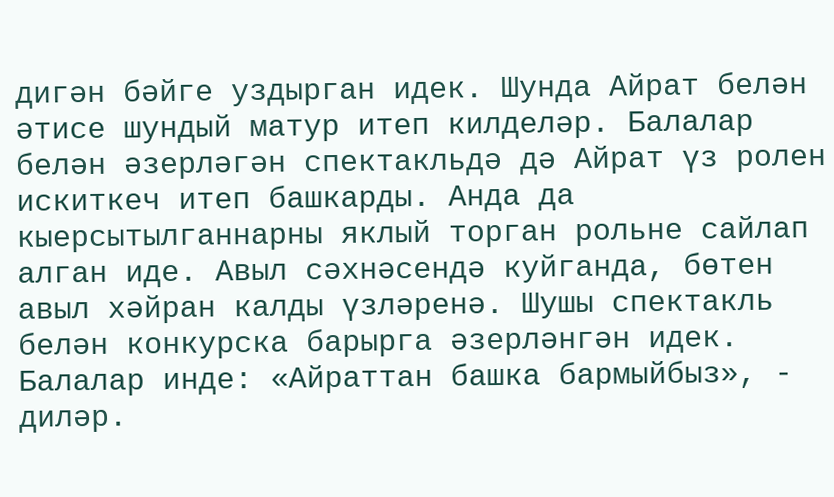дигән бәйге уздырган идек. Шунда Айрат белән әтисе шундый матур итеп килделәр. Балалар белән әзерләгән спектакльдә дә Айрат үз ролен искиткеч итеп башкарды. Анда да кыерсытылганнарны яклый торган рольне сайлап алган иде. Авыл сәхнәсендә куйганда, бөтен авыл хәйран калды үзләренә. Шушы спектакль белән конкурска барырга әзерләнгән идек. Балалар инде: «Айраттан башка бармыйбыз», - диләр.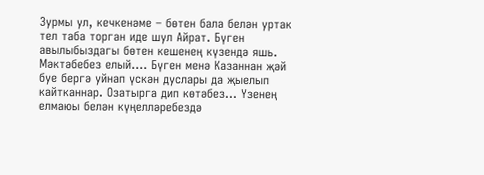Зурмы ул, кечкенәме – бөтен бала белән уртак тел таба торган иде шул Айрат. Бүген авылыбыздагы бөтен кешенең күзендә яшь. Мәктәбебез елый…. Бүген менә Казаннан җәй буе бергә уйнап үскән дуслары да җыелып кайтканнар. Озатырга дип көтәбез… Үзенең елмаюы белән күңелләребездә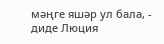мәңге яшәр ул бала, - диде Люция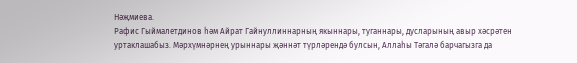Нәҗмиева.
Рафис Гыймалетдинов һәм Айрат Гайнуллиннарның якыннары, туганнары, дусларының авыр хәсрәтен уртаклашабыз. Мәрхүмнәрнең урыннары җәннәт түрләрендә булсын, Аллаһы Тәгалә барчагызга да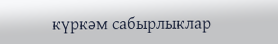күркәм сабырлыклар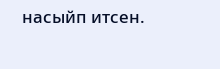насыйп итсен.